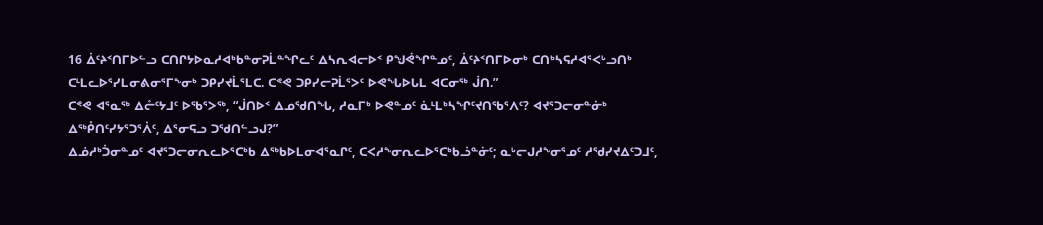16 ᐄᑦᔨᑉᑎᒥᐅᓪᓗ ᑕᑎᒋᔭᐅᓇᓱᐊᒃᑲᓐᓂᕈᒫᓐᖏᓚᑦ ᐃᓴᕆᐊᓕᐅᑉ ᑭᖑᕚᖏᓐᓄᑦ, ᐄᑦᔨᑉᑎᒥᐅᓂᒃ ᑕᑎᒃᓴᕋᓱᐊᕐᐸᒡᓗᑎᒃ ᑕᒻᒪᓚᐅᕐᓯᒪᓂᕕᓂᕐᒥᖕᓂᒃ ᑐᑭᓯᔪᒫᕐᒪᑕ. ᑕᕝᕙ ᑐᑭᓯᓕᕈᒫᕐᐳᑦ ᐅᕙᖓᐅᒐᒪ ᐊᑕᓂᖅ ᒎᑎ.”
ᑕᕝᕙ ᐊᕐᓇᖅ ᐃᓔᑦᔭᒧᑦ ᐅᖃᕐᐳᖅ, “ᒎᑎᐅᑉ ᐃᓄᖁᑎᖓ, ᓱᓇᒥᒃ ᐅᕙᓐᓄᑦ ᓈᒻᒪᒃᓴᖏᑦᔪᑎᖃᕐᐱᑦ? ᐊᔪᕐᑐᓕᓂᓐᓃᒃ ᐃᖅᑬᑎᑦᓯᔭᕐᑐᕐᐲᑦ, ᐃᕐᓂᕋᓗ ᑐᖁᑎᓪᓗᒍ?”
ᐃᓅᓱᒃᑑᓂᓐᓄᑦ ᐊᔪᕐᑐᓕᓂᕆᓚᐅᕐᑕᒃᑲ ᐃᖅᑲᐅᒪᓂᐊᕐᓇᒋᑦ, ᑕᐸᓱᖕᓂᕆᓚᐅᕐᑕᒃᑲᓘᓐᓃᑦ; ᓇᒡᓕᒍᓱᖕᓂᕐᓄᑦ ᓱᖁᓯᔪᐃᑦᑐᒧᑦ,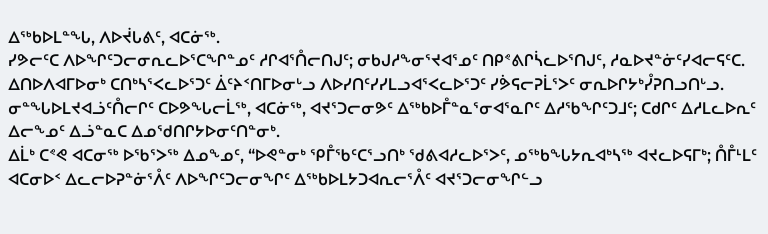ᐃᖅᑲᐅᒪᓐᖓ, ᐱᐅᔫᒐᕕᑦ, ᐊᑕᓃᖅ.
ᓯᕗᓕᑦᑕ ᐱᐅᖏᑦᑐᓕᓂᕆᓚᐅᕐᑕᖏᓐᓄᑦ ᓱᒋᐊᕐᑍᓕᑎᒍᑦ; ᓂᑲᒍᓱᖕᓂᕐᔪᐊᕐᓄᑦ ᑎᑭᕝᕕᒋᓵᓚᐅᕐᑎᒍᑦ, ᓱᓇᐅᔪᓐᓃᑦᓯᐊᓕᕋᑦᑕ.
ᐃᑎᐅᐱᐊᒥᐅᓂᒃ ᑕᑎᒃᓴᕐᐸᓚᐅᕐᑐᑦ ᐄᑦᔨᑉᑎᒥᐅᓂᒡᓗ ᐱᐅᓯᑎᑦᓯᓯᒪᓗᐊᕐᐸᓚᐅᕐᑐᑦ ᓯᕘᕋᓕᕈᒫᕐᐳᑦ ᓂᕆᐅᒋᔭᒃᓮᕈᑎᓗᑎᒡᓗ.
ᓂᓐᖓᐅᒪᔪᐊᓘᑦᑍᓕᒋᑦ ᑕᐅᕗᖓᓕᒫᖅ, ᐊᑕᓃᖅ, ᐊᔪᕐᑐᓕᓂᕗᑦ ᐃᖅᑲᐅᒤᓐᓇᕐᓂᐊᕐᓇᒋᑦ ᐃᓱᖃᖏᑦᑐᒧᑦ; ᑕᑯᒋᑦ ᐃᓱᒪᓚᐅᕆᑦ ᐃᓕᖕᓄᑦ ᐃᓘᓐᓇᑕ ᐃᓄᖁᑎᒋᔭᐅᓂᑦᑎᓐᓂᒃ.
ᐃᒫᒃ ᑕᕝᕙ ᐊᑕᓂᖅ ᐅᖃᕐᐳᖅ ᐃᓄᖕᓄᑦ, “ᐅᕙᓐᓂᒃ ᕿᒤᖃᑦᑕᕐᓗᑎᒃ ᖁᕕᐊᓱᓚᐅᕐᐳᑦ, ᓄᖅᑲᖓᔭᕆᐊᒃᓴᖅ ᐊᔪᓚᐅᕋᒥᒃ; ᑍᒤᒻᒪᑦ ᐊᑕᓂᐅᑉ ᐃᓚᓕᐅᕈᓐᓃᕐᐰᑦ ᐱᐅᖏᑦᑐᓕᓂᖏᑦ ᐃᖅᑲᐅᒪᔭᑐᐊᕆᓕᕐᐰᑦ ᐊᔪᕐᑐᓕᓂᖏᓪᓗ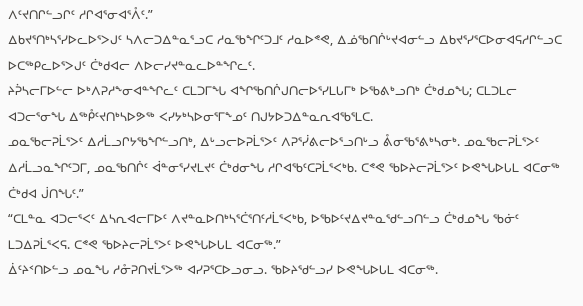ᐱᑦᔪᑎᒋᓪᓗᒋᑦ ᓱᒋᐊᕐᓂᐊᕐᐰᑦ.”
ᐃᑲᔪᕐᑎᒃᓴᕐᓯᐅᓚᐅᕐᐳᒍᑦ ᓴᐱᓕᑐᐃᓐᓇᕐᓗᑕ ᓱᓇᖃᖏᑦᑐᒧᑦ ᓱᓇᐅᕝᕙ, ᐃᓅᖃᑎᒌᒡᔪᐊᓂᓪᓗ ᐃᑲᔪᕐᓯᕐᑕᐅᓂᐊᕋᓱᒋᓪᓗᑕ ᐅᑕᖅᑭᓚᐅᕐᐳᒍᑦ ᑖᒃᑯᐊᓕ ᐱᐅᓕᓯᔪᓐᓇᓚᐅᓐᖏᓚᑦ.
ᔨᕉᓴᓕᒥᐅᓪᓕ ᐅᒃᐱᕈᓱᖕᓂᐊᓐᖏᓚᑦ ᑕᒪᑐᒥᖓ ᐊᖏᖃᑎᒌᒍᑎᓕᐅᕐᓯᒪᒐᒥᒃ ᐅᖃᕕᒃᓗᑎᒃ ᑖᒃᑯᓄᖓ; ᑕᒪᑐᒪᓕ ᐊᑐᓕᕐᓂᖓ ᐃᖅᑬᑦᔪᑎᒃᓴᐅᕗᖅ ᐸᓯᔭᒃᓴᐅᓂᕐᒥᖕᓄᑦ ᑎᒍᔭᐅᑐᐃᓐᓇᕆᐊᖃᕐᒪᑕ.
ᓄᓇᖃᓕᕈᒫᕐᐳᑦ ᐃᓱᒫᓗᒋᔭᖃᖏᓪᓗᑎᒃ, ᐃᒡᓗᓕᐅᕈᒫᕐᐳᑦ ᐱᕈᕐᓰᕕᓕᐅᕐᓗᑎᒡᓗ ᕔᓂᖃᕐᕕᒃᓴᓂᒃ. ᓄᓇᖃᓕᕈᒫᕐᐳᑦ ᐃᓱᒫᓗᓇᖏᑦᑐᒥ, ᓄᓇᖃᑎᒌᑦ ᐋᓐᓂᕐᓯᔪᒪᔪᑦ ᑖᒃᑯᓂᖓ ᓱᒋᐊᖃᑦᑕᕈᒫᕐᐸᒃᑲ. ᑕᕝᕙ ᖃᐅᔨᓕᕈᒫᕐᐳᑦ ᐅᕙᖓᐅᒐᒪ ᐊᑕᓂᖅ ᑖᒃᑯᐊ ᒎᑎᖓᑦ.”
“ᑕᒪᓐᓇ ᐊᑐᓕᕐᐸᑦ ᐃᓴᕆᐊᓕᒥᐅᑦ ᐱᔪᓐᓇᐅᑎᒃᓴᕐᑖᕐᑎᑦᓱᒫᕐᐸᒃᑲ, ᐅᖃᐅᑦᔪᐃᔪᓐᓇᖁᓪᓗᑎᓪᓗ ᑖᒃᑯᓄᖓ ᖃᓃᑦ ᒪᑐᐃᕈᒫᕐᐸᕋ. ᑕᕝᕙ ᖃᐅᔨᓕᕈᒫᕐᐳᑦ ᐅᕙᖓᐅᒐᒪ ᐊᑕᓂᖅ.”
ᐄᑦᔨᑉᑎᐅᓪᓗ ᓄᓇᖓ ᓱᓁᕈᑎᔪᒫᕐᐳᖅ ᐊᓯᕈᕐᑕᐅᓗᓂᓗ. ᖃᐅᔨᖁᓪᓗᓯ ᐅᕙᖓᐅᒐᒪ ᐊᑕᓂᖅ.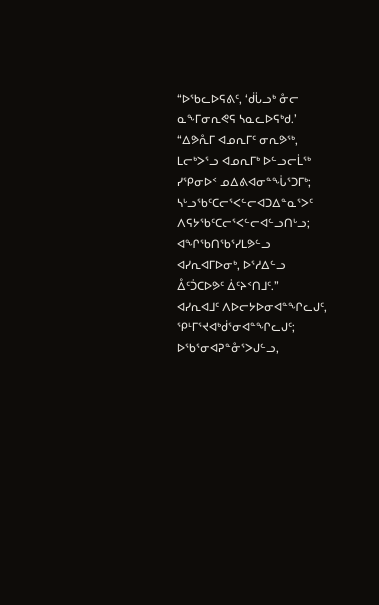“ᐅᖃᓚᐅᕋᕕᑦ, ‘ᑰᒑᓗᒃ ᓁᓕ ᓇᖕᒥᓂᕆᕙᕋ ᓴᓇᓚᐅᕋᒃᑯ.’
“ᐃᕗᕅᒥ ᐊᓄᕆᒥᑦ ᓂᕆᕗᖅ, ᒪᓕᒃᐳᕐᓗ ᐊᓄᕆᒥᒃ ᐅᓪᓗᓕᒫᖅ ᓯᕿᓂᐅᑉ ᓄᐃᕕᐊᓂᓐᖔᕐᑐᒥᒃ; ᓴᒡᓗᖃᑦᑕᓕᕐᐸᓪᓕᐊᑐᐃᓐᓇᕐᐳᑦ ᐱᕋᔭᖃᑦᑕᓕᕐᐸᓪᓕᐊᓪᓗᑎᒡᓗ; ᐊᖏᖃᑎᖃᕐᓯᒪᕗᓪᓗ ᐊᓯᕆᐊᒥᐅᓂᒃ, ᐅᕐᓱᐃᓪᓗ ᐂᑦᑑᑕᐅᕗᑦ ᐄᑦᔨᑉᑎᒧᑦ.”
ᐊᓯᕆᐊᒧᑦ ᐱᐅᓕᔭᐅᓂᐊᓐᖏᓚᒍᑦ, ᕿᒻᒥᕐᔪᐊᒃᑰᕐᓂᐊᓐᖏᓚᒍᑦ; ᐅᖃᕐᓂᐊᕈᓐᓁᕐᐳᒍᓪᓗ,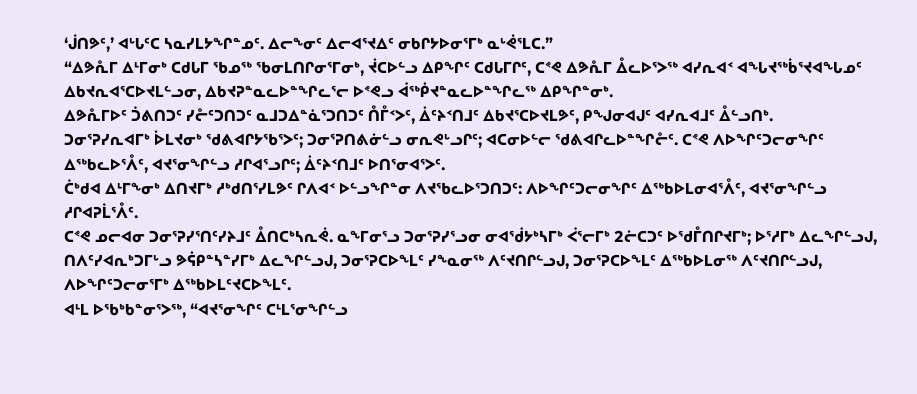‘ᒎᑎᕗᑦ,’ ᐊᒡᒐᑦᑕ ᓴᓇᓯᒪᔭᖏᓐᓄᑦ. ᐃᓕᖕᓂᑦ ᐃᓕᐊᕐᔪᐃᑦ ᓂᑲᒋᔭᐅᓂᕐᒥᒃ ᓇᒡᕚᕐᒪᑕ.”
“ᐃᕗᕅᒥ ᐃᒻᒥᓂᒃ ᑕᑯᒐᒥ ᖃᓄᖅ ᖃᓂᒪᑎᒋᓂᕐᒥᓂᒃ, ᔫᑕᐅᓪᓗ ᐃᑭᖏᑦ ᑕᑯᒐᒥᒋᑦ, ᑕᕝᕙ ᐃᕗᕅᒥ ᐂᓚᐅᕐᐳᖅ ᐊᓯᕆᐊᑉ ᐊᖓᔪᖅᑳᕐᔪᐊᖓᓄᑦ ᐃᑲᔪᕆᐊᕐᑕᐅᔪᒪᓪᓗᓂ, ᐃᑲᔪᕈᓐᓇᓚᐅᓐᖏᓚᕐᓕ ᐅᕝᕙᓗ ᐋᖅᑮᔪᓐᓇᓚᐅᓐᖏᓚᖅ ᐃᑭᖏᓐᓂᒃ.
ᐃᕗᕅᒥᐅᑦ ᑑᕕᑎᑐᑦ ᓯᓔᑦᑐᑎᑐᑦ ᓇᒧᑐᐃᓐᓈᕐᑐᑎᑐᑦ ᑍᒤᑉᐳᑦ, ᐄᑦᔨᑉᑎᒧᑦ ᐃᑲᔪᕐᑕᐅᔪᒪᕗᑦ, ᑭᖑᓂᐊᒍᑦ ᐊᓯᕆᐊᒧᑦ ᐂᓪᓗᑎᒃ.
ᑐᓂᕐᕈᓯᕆᐊᒥᒃ ᐆᒪᔪᓂᒃ ᖁᕕᐊᒋᔭᖃᕐᐳᑦ; ᑐᓂᕐᕈᑎᕕᓃᓪᓗ ᓂᕆᕙᒡᓗᒋᑦ; ᐊᑕᓂᐅᓪᓕ ᖁᕕᐊᒋᓚᐅᓐᖏᓔᑦ. ᑕᕝᕙ ᐱᐅᖏᑦᑐᓕᓂᖏᑦ ᐃᖅᑲᓚᐅᕐᐰᑦ, ᐊᔪᕐᓂᖏᓪᓗ ᓱᒋᐊᕐᓗᒋᑦ; ᐄᑦᔨᑉᑎᒧᑦ ᐅᑎᕐᓂᐊᕐᐳᑦ.
ᑖᒃᑯᐊ ᐃᒻᒥᖕᓂᒃ ᐃᑎᔪᒥᒃ ᓱᒃᑯᑎᕐᓯᒪᕗᑦ ᒋᐱᐊᑉ ᐅᓪᓗᖏᓐᓂ ᐱᔪᖃᓚᐅᕐᑐᑎᑐᑦ: ᐱᐅᖏᑦᑐᓕᓂᖏᑦ ᐃᖅᑲᐅᒪᓂᐊᕐᐰᑦ, ᐊᔪᕐᓂᖏᓪᓗ ᓱᒋᐊᕈᒫᕐᐰᑦ.
ᑕᕝᕙ ᓄᓕᐊᓂ ᑐᓂᕐᕈᓯᕐᑎᑦᓯᔨᒧᑦ ᐂᑎᑕᒃᓴᕆᕚ. ᓇᖕᒥᓂᕐᓗ ᑐᓂᕐᕈᓯᕐᓗᓂ ᓂᐊᖂᔭᒃᓴᒥᒃ ᐹᕐᓕᒥᒃ 2ᓖᑕᑐᑦ ᐅᖁᒤᑎᒋᔪᒥᒃ; ᐅᕐᓱᒥᒃ ᐃᓚᖏᓪᓗᒍ, ᑎᐱᑦᓯᐊᕆᒃᑐᒥᒡᓗ ᕗᕌᑭᓐᓴᓐᓯᒥᒃ ᐃᓚᖏᓪᓗᒍ, ᑐᓂᕐᕈᑕᐅᖕᒪᑦ ᓯᖕᓇᓂᖅ ᐱᑦᔪᑎᒋᓪᓗᒍ, ᑐᓂᕐᕈᑕᐅᖕᒪᑦ ᐃᖅᑲᐅᒪᓂᖅ ᐱᑦᔪᑎᒋᓪᓗᒍ, ᐱᐅᖏᑦᑐᓕᓂᕐᒥᒃ ᐃᖅᑲᐅᒪᑦᔪᑕᐅᖕᒪᑦ.
ᐊᒻᒪ ᐅᖃᒃᑲᓐᓂᕐᐳᖅ, “ᐊᔪᕐᓂᖏᑦ ᑕᒻᒪᕐᓂᖏᓪᓗ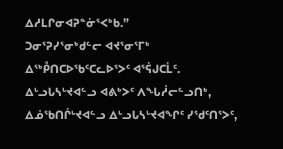ᐃᓱᒪᒋᓂᐊᕈᓐᓃᕐᐸᒃᑲ.”
ᑐᓂᕐᕈᓯᕐᓂᒃᑯᓪᓕ ᐊᔪᕐᓂᕐᒥᒃ ᐃᖅᑬᑎᑕᐅᖃᑦᑕᓚᐅᕐᐳᑦ ᐊᕐᕌᒍᑕᒫᑦ.
ᐃᒡᓗᒐᓴᒡᔪᐊᓪᓗ ᐊᕕᒃᐳᑦ ᐱᖓᓲᓕᓪᓗᑎᒃ, ᐃᓅᖃᑎᒌᒡᔪᐊᓪᓗ ᐃᒡᓗᒐᓴᒡᔪᐊᖏᑦ ᓯᖁᑦᑎᕐᐳᑦ,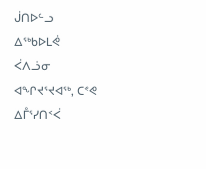ᒎᑎᐅᓪᓗ ᐃᖅᑲᐅᒪᕚ ᐹᐱᓘᓂ ᐊᖏᔪᕐᔪᐊᖅ, ᑕᕝᕙ ᐃᒤᕐᓯᑎᑉᐹ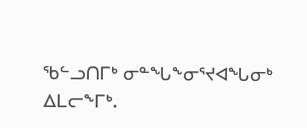ᖃᓪᓗᑎᒥᒃ ᓂᓐᖓᖕᓂᕐᔪᐊᖓᓂᒃ ᐃᒪᓕᖕᒥᒃ.